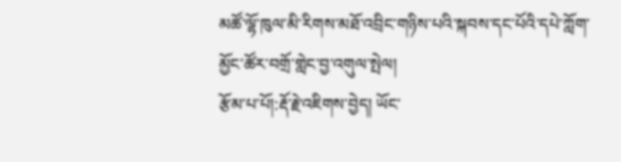མཚོ་ལྷོ་ཁུལ་མི་རིགས་མཐོ་འབྲིང་གཉིས་པའི་སྐབས་དང་པོའི་དཔེ་ཀློག་མྱོང་ཚོར་བགྲོ་གླེང་བྱ་འགུལ་སྤེལ།
རྩོམ་པ་པོ།:རྡོ་རྗེ་འཇིགས་བྱེད། ཡོང་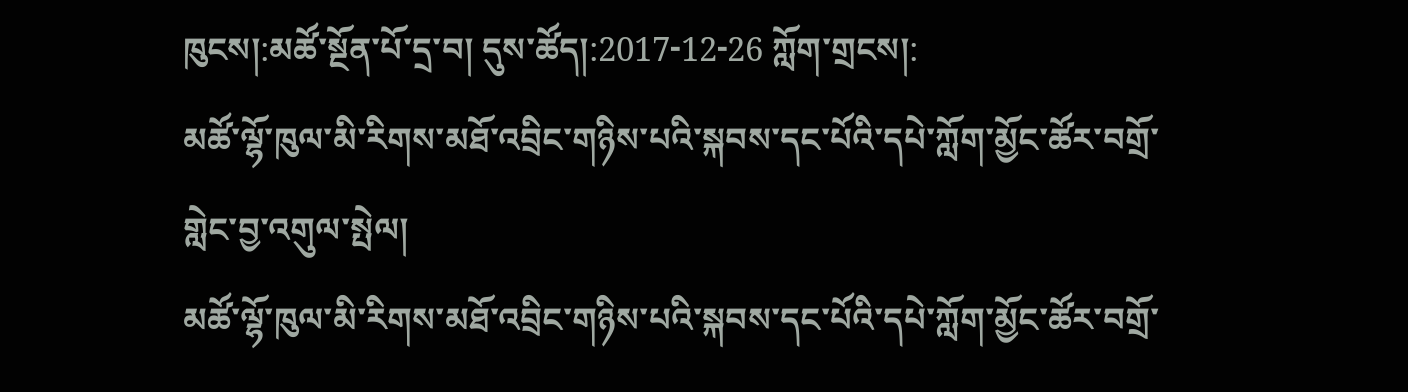ཁུངས།:མཚོ་སྔོན་པོ་དྲ་བ། དུས་ཚོད།:2017-12-26 ཀློག་གྲངས།:
མཚོ་ལྷོ་ཁུལ་མི་རིགས་མཐོ་འབྲིང་གཉིས་པའི་སྐབས་དང་པོའི་དཔེ་ཀློག་མྱོང་ཚོར་བགྲོ་གླེང་བྱ་འགུལ་སྤེལ།
མཚོ་ལྷོ་ཁུལ་མི་རིགས་མཐོ་འབྲིང་གཉིས་པའི་སྐབས་དང་པོའི་དཔེ་ཀློག་མྱོང་ཚོར་བགྲོ་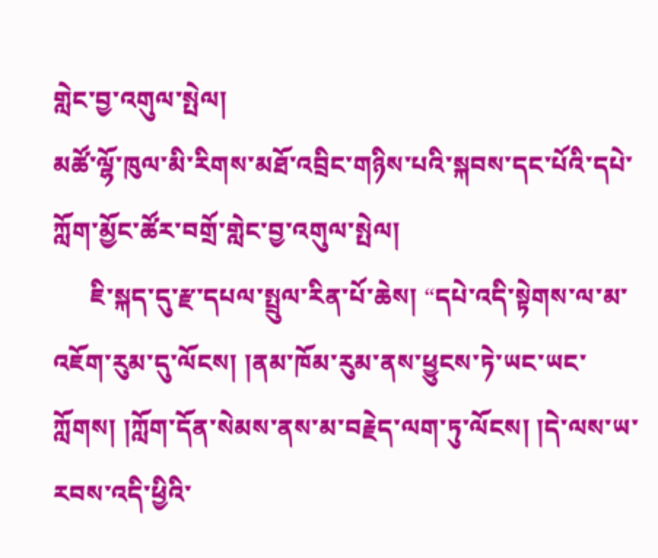གླེང་བྱ་འགུལ་སྤེལ།
མཚོ་ལྷོ་ཁུལ་མི་རིགས་མཐོ་འབྲིང་གཉིས་པའི་སྐབས་དང་པོའི་དཔེ་ཀློག་མྱོང་ཚོར་བགྲོ་གླེང་བྱ་འགུལ་སྤེལ།
      ཇི་སྐད་དུ་རྫ་དཔལ་སྤྲུལ་རིན་པོ་ཆེས། “དཔེ་འདི་སྟེགས་ལ་མ་འཇོག་རུམ་དུ་ལོངས། །ནམ་ཁོམ་རུམ་ནས་ཕྱུངས་ཏེ་ཡང་ཡང་ཀློགས། །ཀློག་དོན་སེམས་ནས་མ་བརྗེད་ལག་ཏུ་ལོངས། །དེ་ལས་ཡ་རབས་འདི་ཕྱིའི་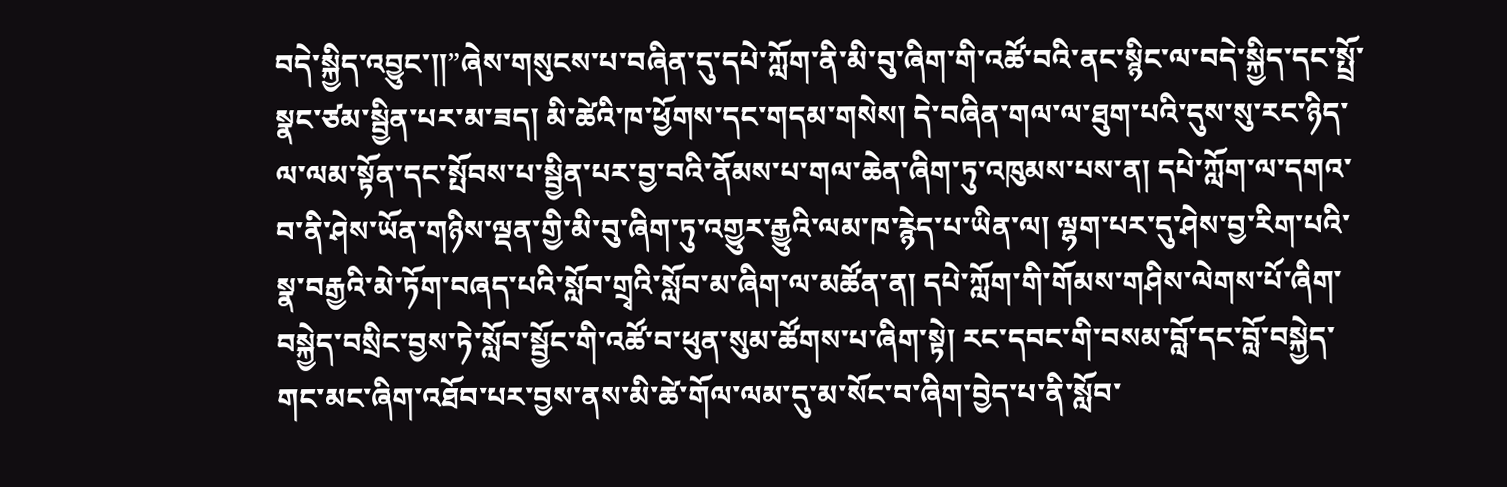བདེ་སྐྱིད་འབྱུང་།།”ཞེས་གསུངས་པ་བཞིན་དུ་དཔེ་ཀློག་ནི་མི་བུ་ཞིག་གི་འཚོ་བའི་ནང་སྙིང་ལ་བདེ་སྐྱིད་དང་སྤྲོ་སྣང་ཙམ་སྦྱིན་པར་མ་ཟད། མི་ཚེའི་ཁ་ཕྱོགས་དང་གདམ་གསེས། དེ་བཞིན་གལ་ལ་ཐུག་པའི་དུས་སུ་རང་ཉིད་ལ་ལམ་སྟོན་དང་སྤོབས་པ་སྦྱིན་པར་བྱ་བའི་ནོམས་པ་གལ་ཆེན་ཞིག་ཏུ་འཁུམས་པས་ན། དཔེ་ཀློག་ལ་དགའ་བ་ནི་ཤེས་ཡོན་གཉིས་ལྡན་གྱི་མི་བུ་ཞིག་ཏུ་འགྱུར་རྒྱུའི་ལམ་ཁ་རྙེད་པ་ཡིན་ལ། ལྷག་པར་དུ་ཤེས་བྱ་རིག་པའི་སྣ་བརྒྱའི་མེ་ཏོག་བཞད་པའི་སློབ་གྲྭའི་སློབ་མ་ཞིག་ལ་མཚོན་ན། དཔེ་ཀློག་གི་གོམས་གཤིས་ལེགས་པོ་ཞིག་བསྐྱེད་བསྲིང་བྱས་ཏེ་སློབ་སྦྱོང་གི་འཚོ་བ་ཕུན་སུམ་ཚོགས་པ་ཞིག་སྟེ། རང་དབང་གི་བསམ་བློ་དང་བློ་བསྐྱེད་གང་མང་ཞིག་འཐོབ་པར་བྱས་ནས་མི་ཚེ་གོལ་ལམ་དུ་མ་སོང་བ་ཞིག་བྱེད་པ་ནི་སློབ་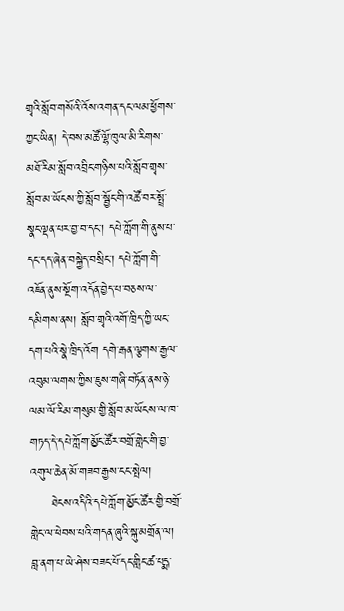གྲྭའི་སློབ་གསོའི་འོས་འགན་དང་ལམ་ཕྱོགས་ཀྱང་ཡིན། དེ་བས་མཚོ་ལྷོ་ཁུལ་མི་རིགས་མཐོ་རིམ་སློབ་འབྲིང་གཉིས་པའི་སློབ་གྲྭས་སློབ་མ་ཡོངས་ཀྱི་སློབ་སྦྱོང་གི་འཚོ་བར་སྤྲོ་སྣང་ལྡན་པར་བྱ་བ་དང་། དཔེ་ཀློག་གི་ནུས་པ་དང་དད་ཞེན་བསྐྱེད་བསྲིང་། དཔེ་ཀློག་གི་འཇོན་ནུས་སྔོག་འདོན་བྱེད་པ་བཅས་ལ་དམིགས་ནས། སློབ་གྲྭའི་འགོ་ཁྲིད་ཀྱི་ཡང་དག་པའི་སྣེ་ཁྲིད་འོག དགེ་རྒན་ལྕགས་རྒྱལ་འབུམ་ལགས་ཀྱིས་ཇུས་གཞི་བཏོན་ནས་ཉེ་ལམ་ལོ་རིམ་གསུམ་གྱི་སློབ་མ་ཡོངས་ལ་ཁ་གཏད་དེ་དཔེ་ཀློག་མྱོང་ཚོར་བགྲོ་གླེང་གི་བྱ་འགུལ་ཆེན་མོ་གཟབ་རྒྱས་ངང་སྤེལ།
     ཐེངས་འདིའི་དཔེ་ཀློག་མྱོང་ཚོར་གྱི་བགྲོ་གླེང་ལ་ཕེབས་པའི་གདན་ཞུའི་སྐུ་མགྲོན་ལ། བླ་ནག་པ་ཡེ་ཤེས་བཟང་པོ་དང་གླིང་ཚ་པདྨ་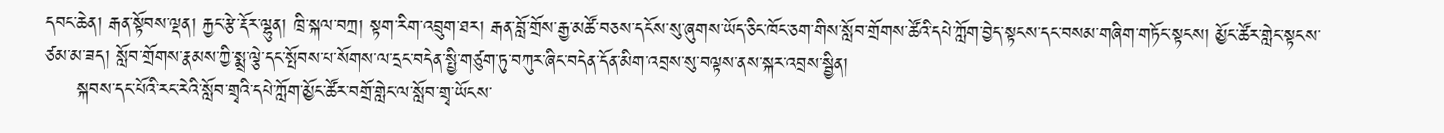དབང་ཆེན། རྒན་སྟོབས་ལྡན། རྐྱང་རྩེ་རྡོར་ལྷུན། ཁྲི་སྐལ་བཀྲ། སྟག་རིག་འབྲུག་ཐར། རྒན་བློ་གྲོས་རྒྱ་མཚོ་བཅས་དངོས་སུ་ཞུགས་ཡོད་ཅིང་ཁོང་ཅག་གིས་སློབ་གྲོགས་ཚོའི་དཔེ་ཀློག་བྱེད་སྟངས་དང་བསམ་གཞིག་གཏོང་སྟངས། མྱོང་ཚོར་གླེང་སྟངས་ཙམ་མ་ཟད། སློབ་གྲོགས་རྣམས་ཀྱི་སྨྲ་ལྕེ་དང་སྤོབས་པ་སོགས་ལ་དྲང་བདེན་སྤྱི་གཙུག་ཏུ་བཀུར་ཞིང་བདེན་དོན་མིག་འབྲས་སུ་བལྟས་ནས་སྐར་འབྲས་སྦྱིན།
     སྐབས་དང་པོའི་རང་རེའི་སློབ་གྲྭའི་དཔེ་ཀློག་མྱོང་ཚོར་བགྲོ་གླེང་ལ་སློབ་གྲྭ་ཡོངས་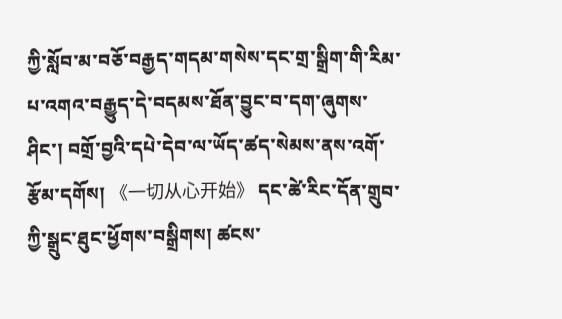ཀྱི་སློབ་མ་བཅོ་བརྒྱད་གདམ་གསེས་དང་གྲ་སྒྲིག་གི་རིམ་པ་འགའ་བརྒྱུད་དེ་བདམས་ཐོན་བྱུང་བ་དག་ཞུགས་ཤིང་། བགྲོ་བྱའི་དཔེ་དེབ་ལ་ཡོད་ཚད་སེམས་ནས་འགོ་རྩོམ་དགོས། 《一切从心开始》 དང་ཚེ་རིང་དོན་གྲུབ་ཀྱི་སྒྲུང་ཐུང་ཕྱོགས་བསྒྲིགས། ཚངས་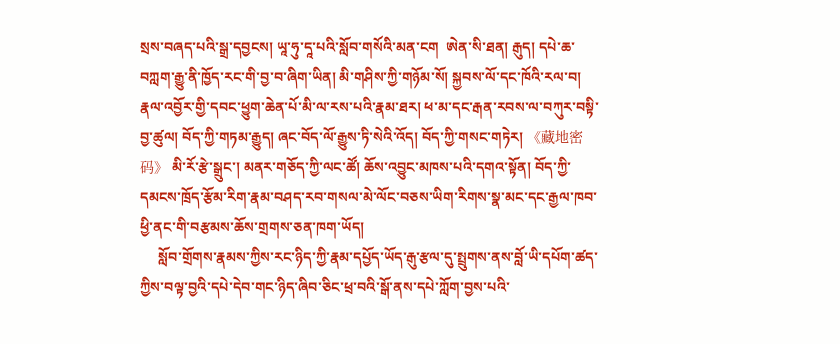སྲས་བཞད་པའི་སྒྲ་དབྱངས། ཡཱ་ཧུ་དཱ་པའི་སློབ་གསོའི་མན་ངག  ཨེན་སི་ཐན། རྒུད། དཔེ་ཆ་བཀླག་རྒྱུ་ནི་ཁྱོད་རང་གི་བྱ་བ་ཞིག་ཡིན། མི་གཤིས་ཀྱི་གཉོམ་སོ། སྐྱབས་ལོ་དང་ཁོའི་རལ་བ། རྣལ་འབྱོར་གྱི་དབང་ཕྱུག་ཆེན་པོ་མི་ལ་རས་པའི་རྣམ་ཐར། ཕ་མ་དང་རྒན་རབས་ལ་བཀུར་བསྟི་བྱ་ཚུལ། བོད་ཀྱི་གཏམ་རྒྱུད། ཞང་བོད་ལོ་རྒྱུས་ཏི་སེའི་འོད། བོད་ཀྱི་གསང་གཏེར། 《藏地密码》 མི་རོ་རྩེ་སྒྲུང་། མནར་གཅོད་ཀྱི་ལང་ཚོ། ཆོས་འབྱུང་མཁས་པའི་དགའ་སྟོན། བོད་ཀྱི་དམངས་ཁྲོད་རྩོམ་རིག་རྣམ་བཤད་རབ་གསལ་མེ་ལོང་བཅས་ཡིག་རིགས་སྣ་མང་དང་རྒྱལ་ཁབ་ཕྱི་ནང་གི་བརྩམས་ཆོས་གྲགས་ཅན་ཁག་ཡོད།
     སློབ་གྲོགས་རྣམས་ཀྱིས་རང་ཉིད་ཀྱི་རྣམ་དཔྱོད་ཡོད་རྒུ་རྩལ་དུ་སྤྲུགས་ནས་བློ་ཡི་དཔོག་ཚད་ཀྱིས་བལྟ་བྱའི་དཔེ་དེབ་གང་ཉིད་ཞིབ་ཅིང་ཕྲ་བའི་སྒོ་ནས་དཔེ་ཀློག་བྱས་པའི་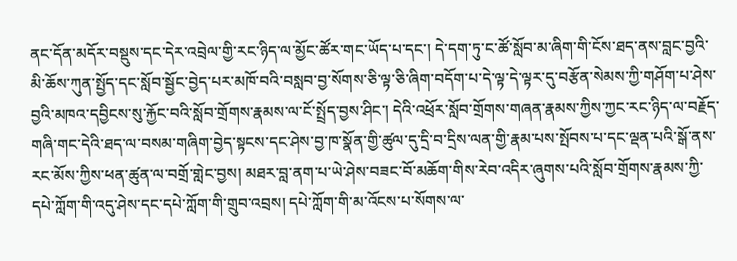ནང་དོན་མདོར་བསྡུས་དང་དེར་འབྲེལ་གྱི་རང་ཉིད་ལ་མྱོང་ཚོར་གང་ཡོད་པ་དང་། དེ་དག་ཏུ་ང་ཚོ་སློབ་མ་ཞིག་གི་ངོས་ཐད་ནས་བླང་བྱའི་མི་ཆོས་ཀུན་སྤྱོད་དང་སློབ་སྦྱོང་བྱེད་པར་མཁོ་བའི་བསླབ་བྱ་སོགས་ཅི་ལྟ་ཅི་ཞིག་བདོག་པ་དེ་ལྟ་དེ་ལྟར་དུ་བརྩོན་སེམས་ཀྱི་གཤོག་པ་ཤེས་བྱའི་མཁའ་དབྱིངས་སུ་རྐྱོང་བའི་སློབ་གྲོགས་རྣམས་ལ་ངོ་སྤྲོད་བྱས་ཤིང་། དེའི་འཕྲོར་སློབ་གྲོགས་གཞན་རྣམས་ཀྱིས་ཀྱང་རང་ཉིད་ལ་བརྗོད་གཞི་གང་དེའི་ཐད་ལ་བསམ་གཞིག་བྱེད་སྟངས་དང་ཤེས་བྱ་ཁ་སྣོན་གྱི་ཚུལ་དུ་དྲི་བ་དྲིས་ལན་གྱི་རྣམ་པས་སྤོབས་པ་དང་ལྡན་པའི་སྒོ་ནས་རང་མོས་ཀྱིས་ཕན་ཚུན་ལ་བགྲོ་གླེང་བྱས། མཐར་བླ་ནག་པ་ཡེ་ཤེས་བཟང་བོ་མཆོག་གིས་རེབ་འདིར་ཞུགས་པའི་སློབ་གྲོགས་རྣམས་ཀྱི་དཔེ་ཀློག་གི་འདུ་ཤེས་དང་དཔེ་ཀློག་གི་གྲུབ་འབྲས། དཔེ་ཀློག་གི་མ་འོངས་པ་སོགས་ལ་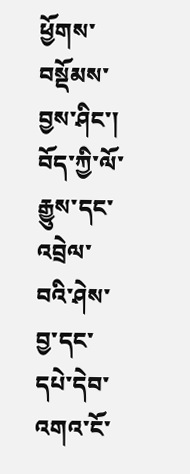ཕྱོགས་བསྡོམས་བྱས་ཤིང་། བོད་ཀྱི་ལོ་རྒྱུས་དང་འབྲེལ་བའི་ཤེས་བྱ་དང་དཔེ་དེབ་འགའ་ངོ་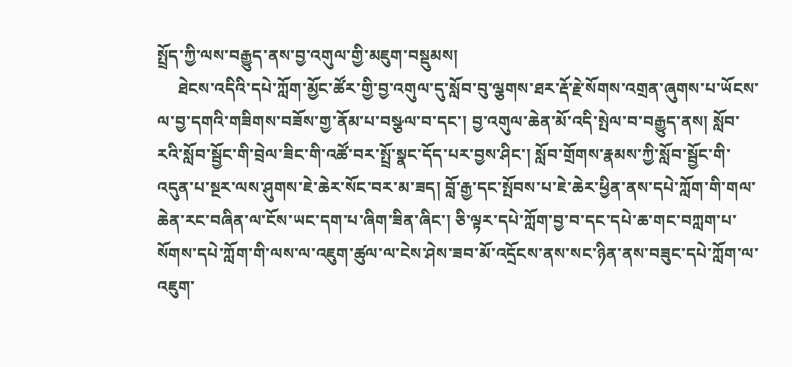སྤྲོད་ཀྱི་ལས་བརྒྱུད་ནས་བྱ་འགུལ་གྱི་མཇུག་བསྡུམས།
     ཐེངས་འདིའི་དཔེ་ཀློག་མྱོང་ཚོར་གྱི་བྱ་འགུལ་དུ་སློབ་བུ་ལྕགས་ཐར་རྡོ་རྗེ་སོགས་འགྲན་ཞུགས་པ་ཡོངས་ལ་བྱ་དགའི་གཟིགས་བཟོས་གྱ་ནོམ་པ་བསྩལ་བ་དང་། བྱ་འགུལ་ཆེན་མོ་འདི་སྤེལ་བ་བརྒྱུད་ནས། སློབ་རའི་སློབ་སྦྱོང་གི་བྲེལ་ཟིང་གི་འཚོ་བར་སྤྲོ་སྣང་དོད་པར་བྱས་ཤིང་། སློབ་གྲོགས་རྣམས་ཀྱི་སློབ་སྦྱོང་གི་འདུན་པ་སྔར་ལས་ཤུགས་ཇེ་ཆེར་སོང་བར་མ་ཟད། བློ་རྒྱ་དང་སྤོབས་པ་ཇེ་ཆེར་ཕྱིན་ནས་དཔེ་ཀློག་གི་གལ་ཆེན་རང་བཞིན་ལ་ངོས་ཡང་དག་པ་ཞིག་ཟིན་ཞིང་། ཅི་ལྟར་དཔེ་ཀློག་བྱ་བ་དང་དཔེ་ཆ་གང་བཀླག་པ་སོགས་དཔེ་ཀློག་གི་ལས་ལ་འཇུག་ཚུལ་ལ་ངེས་ཤེས་ཟབ་མོ་འདྲོངས་ནས་སང་ཉིན་ནས་བཟུང་དཔེ་ཀློག་ལ་འཇུག་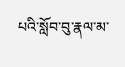པའི་སློབ་བུ་རྣལ་མ་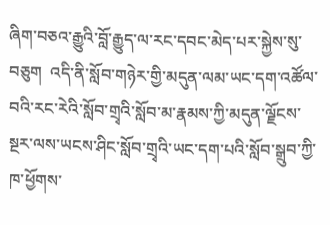ཞིག་བཅའ་རྒྱུའི་བློ་རྒྱུད་ལ་རང་དབང་མེད་པར་སྐྱེས་སུ་བཅུག  འདི་ནི་སློབ་གཉེར་གྱི་མདུན་ལམ་ཡང་དག་འཚོལ་བའི་རང་རེའི་སློབ་གྲྭའི་སློབ་མ་རྣམས་ཀྱི་མདུན་ལྗོངས་སྔར་ལས་ཡངས་ཤིང་སློབ་གྲྭའི་ཡང་དག་པའི་སློབ་སྒྲུབ་ཀྱི་ཁ་ཕྱོགས་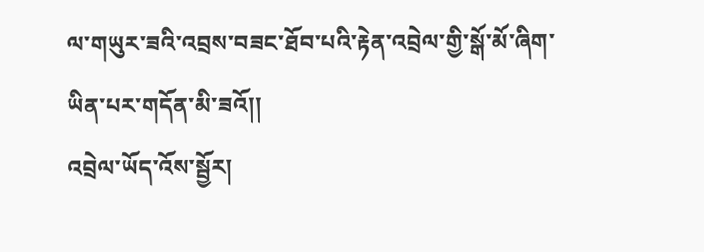ལ་གཡུར་ཟའི་འབྲས་བཟང་ཐོབ་པའི་རྟེན་འབྲེལ་གྱི་སྒོ་མོ་ཞིག་ཡིན་པར་གདོན་མི་ཟའོ།།
འབྲེལ་ཡོད་འོས་སྦྱོར།